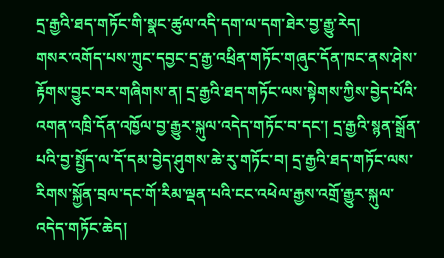དྲ་རྒྱའི་ཐད་གཏོང་གི་སྣང་ཚུལ་འདི་དག་ལ་དག་ཐེར་བྱ་རྒྱུ་རེད།
གསར་འགོད་པས་ཀྲུང་དབྱང་དྲ་རྒྱ་འཕྲིན་གཏོང་གཞུང་དོན་ཁང་ནས་ཤེས་རྟོགས་བྱུང་བར་གཞིགས་ན། དྲ་རྒྱའི་ཐད་གཏོང་ལས་སྟེགས་ཀྱིས་བྱེད་པོའི་འགན་འཁྲི་དོན་འཁྱོལ་བྱ་རྒྱུར་སྐུལ་འདེད་གཏོང་བ་དང་། དྲ་རྒྱའི་སྙན་སྒྲོན་པའི་བྱ་སྤྱོད་ལ་དོ་དམ་བྱེད་ཤུགས་ཆེ་རུ་གཏོང་བ། དྲ་རྒྱའི་ཐད་གཏོང་ལས་རིགས་སྐྱོན་བྲལ་དང་གོ་རིམ་ལྡན་པའི་ངང་འཕེལ་རྒྱས་འགྲོ་རྒྱུར་སྐུལ་འདེད་གཏོང་ཆེད།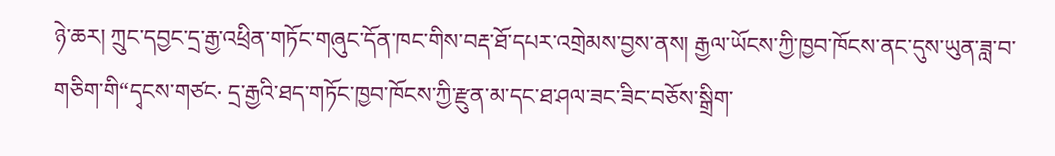ཉེ་ཆར། ཀྲུང་དབྱང་དྲ་རྒྱ་འཕྲིན་གཏོང་གཞུང་དོན་ཁང་གིས་བརྡ་ཐོ་དཔར་འགྲེམས་བྱས་ནས། རྒྱལ་ཡོངས་ཀྱི་ཁྱབ་ཁོངས་ནང་དུས་ཡུན་ཟླ་བ་གཅིག་གི“དྭངས་གཙང· དྲ་རྒྱའི་ཐད་གཏོང་ཁྱབ་ཁོངས་ཀྱི་རྫུན་མ་དང་ཐ་ཤལ་ཟང་ཟིང་བཅོས་སྒྲིག་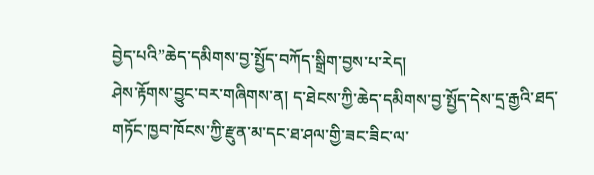བྱེད་པའི”ཆེད་དམིགས་བྱ་སྤྱོད་བཀོད་སྒྲིག་བྱས་པ་རེད།
ཤེས་རྟོགས་བྱུང་བར་གཞིགས་ན། ད་ཐེངས་ཀྱི་ཆེད་དམིགས་བྱ་སྤྱོད་དེས་དྲ་རྒྱའི་ཐད་གཏོང་ཁྱབ་ཁོངས་ཀྱི་རྫུན་མ་དང་ཐ་ཤལ་གྱི་ཟང་ཟིང་ལ་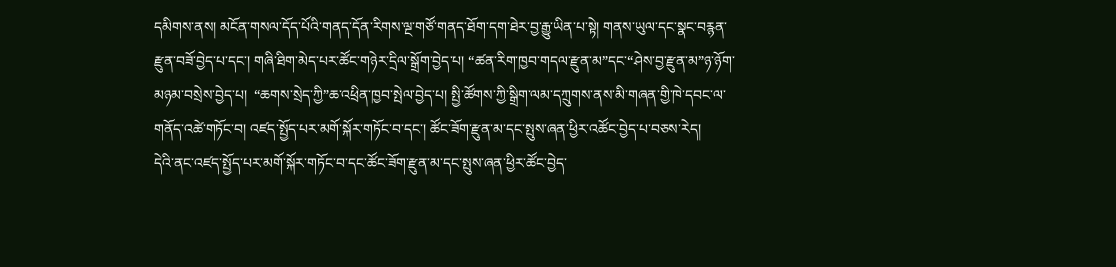དམིགས་ནས། མངོན་གསལ་དོད་པོའི་གནད་དོན་རིགས་ལྔ་གཙོ་གནད་ཐོག་དག་ཐེར་བྱ་རྒྱུ་ཡིན་པ་སྟེ། གནས་ཡུལ་དང་སྣང་བརྙན་རྫུན་བཟོ་བྱེད་པ་དང་། གཞི་ཐིག་མེད་པར་ཚོང་གཉེར་དྲིལ་སྒྲོག་བྱེད་པ། “ཚན་རིག་ཁྱབ་གདལ་རྫུན་མ”དང་“ཤེས་བྱ་རྫུན་མ”ཉ་ཉོག་མཉམ་བསྲེས་བྱེད་པ།  “ཆགས་སྲེད་ཀྱི”ཆ་འཕྲིན་ཁྱབ་སྤེལ་བྱེད་པ། སྤྱི་ཚོགས་ཀྱི་སྒྲིག་ལམ་དཀྲུགས་ནས་མི་གཞན་གྱི་ཁེ་དབང་ལ་གནོད་འཚེ་གཏོང་བ། འཛད་སྤྱོད་པར་མགོ་སྐོར་གཏོང་བ་དང་། ཚོང་ཟོག་རྫུན་མ་དང་སྤུས་ཞན་ཕྱིར་འཚོང་བྱེད་པ་བཅས་རེད།
དེའི་ནང་འཛད་སྤྱོད་པར་མགོ་སྐོར་གཏོང་བ་དང་ཚོང་ཟོག་རྫུན་མ་དང་སྤུས་ཞན་ཕྱིར་ཚོང་བྱེད་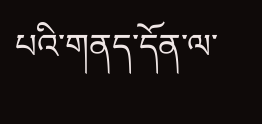པའི་གནད་དོན་ལ་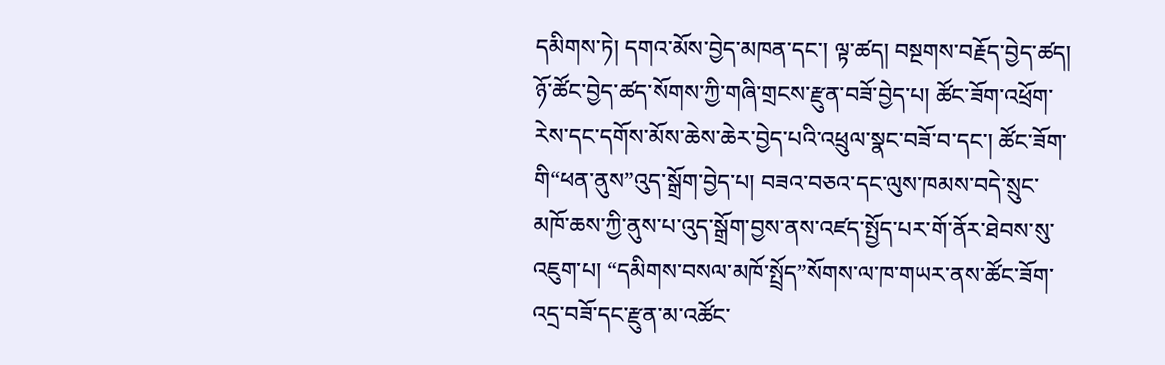དམིགས་ཏེ། དགའ་མོས་བྱེད་མཁན་དང་། ལྟ་ཚད། བསྔགས་བརྗོད་བྱེད་ཚད། ཉོ་ཚོང་བྱེད་ཚད་སོགས་ཀྱི་གཞི་གྲངས་རྫུན་བཟོ་བྱེད་པ། ཚོང་ཟོག་འཕྲོག་རེས་དང་དགོས་མོས་ཆེས་ཆེར་བྱེད་པའི་འཕྲུལ་སྣང་བཟོ་བ་དང་། ཚོང་ཟོག་གི“ཕན་ནུས”འུད་སྒྲོག་བྱེད་པ། བཟའ་བཅའ་དང་ལུས་ཁམས་བདེ་སྲུང་མཁོ་ཆས་ཀྱི་ནུས་པ་འུད་སྒྲོག་བྱས་ནས་འཛད་སྤྱོད་པར་གོ་ནོར་ཐེབས་སུ་འཇུག་པ། “དམིགས་བསལ་མཁོ་སྤྲོད”སོགས་ལ་ཁ་གཡར་ནས་ཚོང་ཟོག་འདྲ་བཟོ་དང་རྫུན་མ་འཚོང་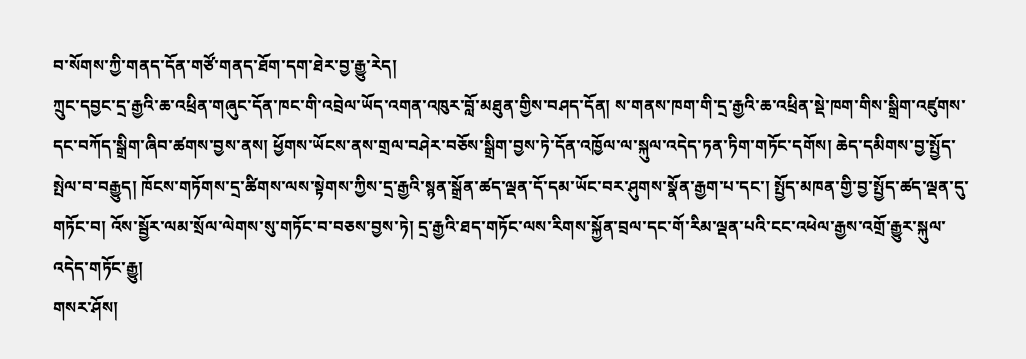བ་སོགས་ཀྱི་གནད་དོན་གཙོ་གནད་ཐོག་དག་ཐེར་བྱ་རྒྱུ་རེད།
ཀྲུང་དབྱང་དྲ་རྒྱའི་ཆ་འཕྲིན་གཞུང་དོན་ཁང་གི་འབྲེལ་ཡོད་འགན་འཁུར་བློ་མཐུན་གྱིས་བཤད་དོན། ས་གནས་ཁག་གི་དྲ་རྒྱའི་ཆ་འཕྲིན་སྡེ་ཁག་གིས་སྒྲིག་འཛུགས་དང་བཀོད་སྒྲིག་ཞིབ་ཚགས་བྱས་ནས། ཕྱོགས་ཡོངས་ནས་གྲལ་བཤེར་བཅོས་སྒྲིག་བྱས་ཏེ་དོན་འཁྱོལ་ལ་སྐུལ་འདེད་ཏན་ཏིག་གཏོང་དགོས། ཆེད་དམིགས་བྱ་སྤྱོད་སྤེལ་བ་བརྒྱུད། ཁོངས་གཏོགས་དྲ་ཚིགས་ལས་སྟེགས་ཀྱིས་དྲ་རྒྱའི་སྙན་སྒྲོན་ཚད་ལྡན་དོ་དམ་ཡོང་བར་ཤུགས་སྣོན་རྒྱག་པ་དང་། སྤྱོད་མཁན་གྱི་བྱ་སྤྱོད་ཚད་ལྡན་དུ་གཏོང་བ། འོས་སྦྱོར་ལམ་སྲོལ་ལེགས་སུ་གཏོང་བ་བཅས་བྱས་ཏེ། དྲ་རྒྱའི་ཐད་གཏོང་ལས་རིགས་སྐྱོན་བྲལ་དང་གོ་རིམ་ལྡན་པའི་ངང་འཕེལ་རྒྱས་འགྲོ་རྒྱུར་སྐུལ་འདེད་གཏོང་རྒྱུ།
གསར་ཤོས།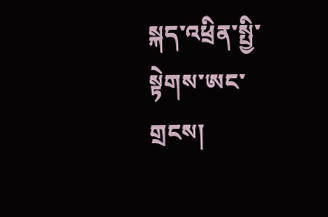སྐད་འཕྲིན་སྤྱི་སྟེགས་ཨང་གྲངས།